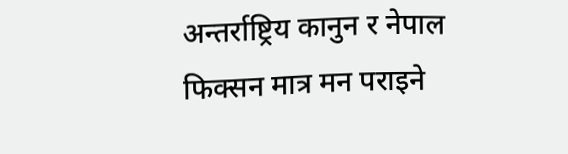अन्तर्राष्ट्रिय कानुन र नेपाल
फिक्सन मात्र मन पराइने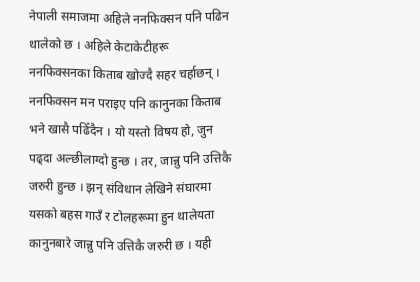नेपाली समाजमा अहिले ननफिक्सन पनि पढिन थालेको छ । अहिले केटाकेटीहरू ननफिक्सनका किताब खोज्दै सहर चर्हाछन् । ननफिक्सन मन पराइए पनि कानुनका किताब भने खासै पढिँदैन । यो यस्तो विषय हो, जुन पढ्दा अल्छीलाग्दो हुन्छ । तर, जान्नु पनि उत्तिकै जरुरी हुन्छ । झन् संविधान लेखिने संघारमा यसको बहस गाउँ र टोलहरूमा हुन थालेयता कानुनबारे जान्नु पनि उत्तिकै जरुरी छ । यही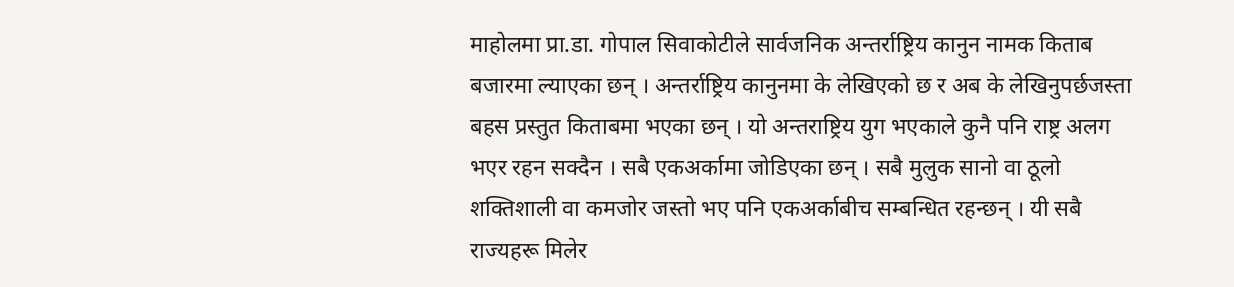माहोलमा प्रा.डा. गोपाल सिवाकोटीले सार्वजनिक अन्तर्राष्ट्रिय कानुन नामक किताब बजारमा ल्याएका छन् । अन्तर्राष्ट्रिय कानुनमा के लेखिएको छ र अब के लेखिनुपर्छजस्ता बहस प्रस्तुत किताबमा भएका छन् । यो अन्तराष्ट्रिय युग भएकाले कुनै पनि राष्ट्र अलग भएर रहन सक्दैन । सबै एकअर्कामा जोडिएका छन् । सबै मुलुक सानो वा ठूलो शक्तिशाली वा कमजोर जस्तो भए पनि एकअर्काबीच सम्बन्धित रहन्छन् । यी सबै राज्यहरू मिलेर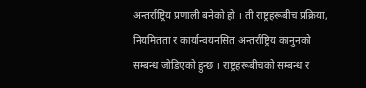अन्तर्राष्ट्रिय प्रणाली बनेको हो । ती राष्ट्रहरूबीच प्रक्रिया, नियमितता र कार्यान्वयनसित अन्तर्राष्ट्रिय कानुनको सम्बन्ध जोडिएको हुन्छ । राष्ट्रहरूबीचको सम्बन्ध र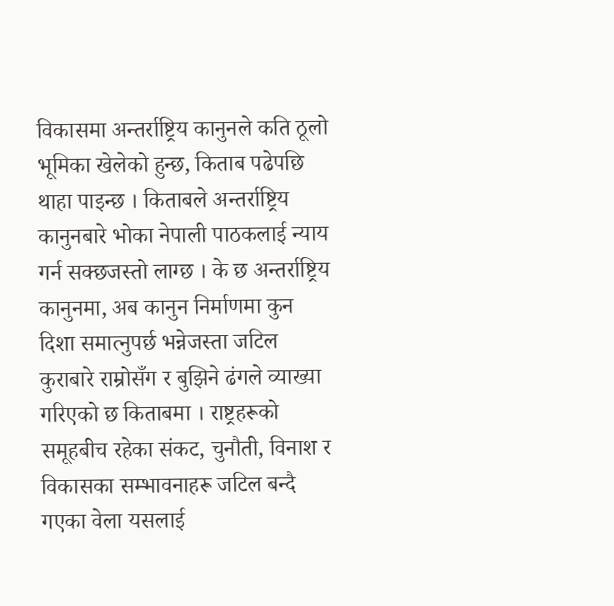विकासमा अन्तर्राष्ट्रिय कानुनले कति ठूलो भूमिका खेलेको हुन्छ, किताब पढेपछि थाहा पाइन्छ । किताबले अन्तर्राष्ट्रिय कानुनबारे भोका नेपाली पाठकलाई न्याय गर्न सक्छजस्तो लाग्छ । के छ अन्तर्राष्ट्रिय कानुनमा, अब कानुन निर्माणमा कुन दिशा समात्नुपर्छ भन्नेजस्ता जटिल कुराबारे राम्रोसँग र बुझिने ढंगले व्याख्या गरिएको छ किताबमा । राष्ट्रहरूको समूहबीच रहेका संकट, चुनौती, विनाश र विकासका सम्भावनाहरू जटिल बन्दै गएका वेला यसलाई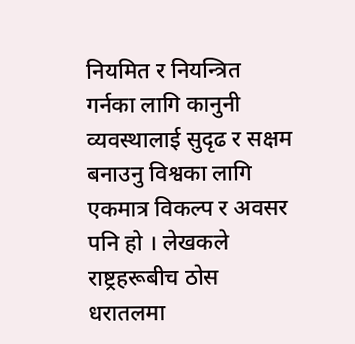नियमित र नियन्त्रित गर्नका लागि कानुनी व्यवस्थालाई सुदृढ र सक्षम बनाउनु विश्वका लागि एकमात्र विकल्प र अवसर पनि हो । लेखकले राष्ट्रहरूबीच ठोस धरातलमा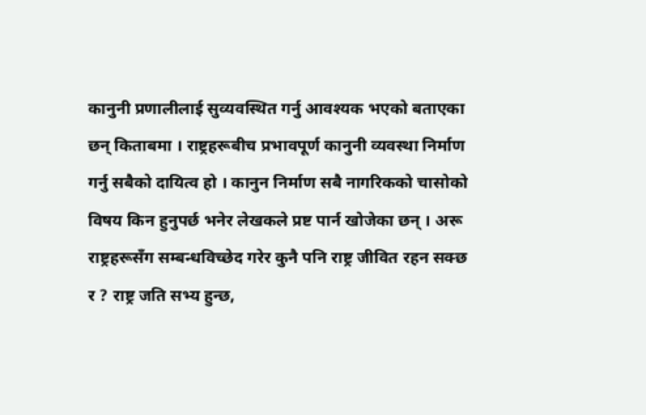कानुनी प्रणालीलाई सुव्यवस्थित गर्नु आवश्यक भएको बताएका छन् किताबमा । राष्ट्रहरूबीच प्रभावपूर्ण कानुनी व्यवस्था निर्माण गर्नु सबैको दायित्व हो । कानुन निर्माण सबै नागरिकको चासोको विषय किन हुनुपर्छ भनेर लेखकले प्रष्ट पार्न खोजेका छन् । अरू राष्ट्रहरूसँग सम्बन्धविच्छेद गरेर कुनै पनि राष्ट्र जीवित रहन सक्छ र ? राष्ट्र जति सभ्य हुन्छ,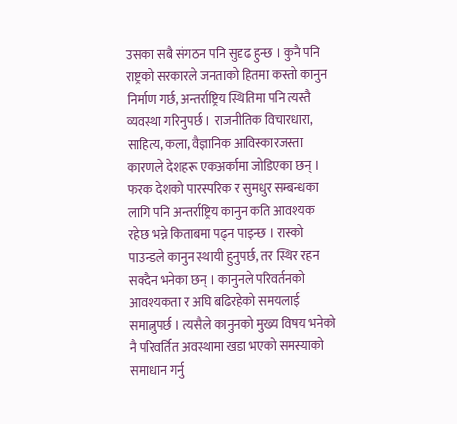उसका सबै संगठन पनि सुदृढ हुन्छ । कुनै पनि राष्ट्रको सरकारले जनताको हितमा कस्तो कानुन निर्माण गर्छ, अन्तर्राष्ट्रिय स्थितिमा पनि त्यस्तै व्यवस्था गरिनुपर्छ । राजनीतिक विचारधारा, साहित्य, कला, वैज्ञानिक आविस्कारजस्ता कारणले देशहरू एकअर्कामा जोडिएका छन् । फरक देशको पारस्परिक र सुमधुर सम्बन्धका लागि पनि अन्तर्राष्ट्रिय कानुन कति आवश्यक रहेछ भन्ने किताबमा पढ्न पाइन्छ । रास्को पाउन्डले कानुन स्थायी हुनुपर्छ, तर स्थिर रहन सक्दैन भनेका छन् । कानुनले परिवर्तनको आवश्यकता र अघि बढिरहेको समयलाई समात्नुपर्छ । त्यसैले कानुनको मुख्य विषय भनेको नै परिवर्तित अवस्थामा खडा भएको समस्याको समाधान गर्नु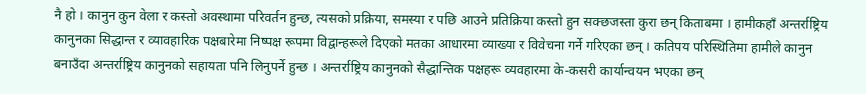नै हो । कानुन कुन वेला र कस्तो अवस्थामा परिवर्तन हुन्छ, त्यसको प्रक्रिया, समस्या र पछि आउने प्रतिक्रिया कस्तो हुन सक्छजस्ता कुरा छन् किताबमा । हामीकहाँ अन्तर्राष्ट्रिय कानुनका सिद्धान्त र व्यावहारिक पक्षबारेमा निष्पक्ष रूपमा विद्वान्हरूले दिएको मतका आधारमा व्याख्या र विवेचना गर्ने गरिएका छन् । कतिपय परिस्थितिमा हामीले कानुन बनाउँदा अन्तर्राष्ट्रिय कानुनको सहायता पनि लिनुपर्ने हुन्छ । अन्तर्राष्ट्रिय कानुनको सैद्धान्तिक पक्षहरू व्यवहारमा के-कसरी कार्यान्वयन भएका छन्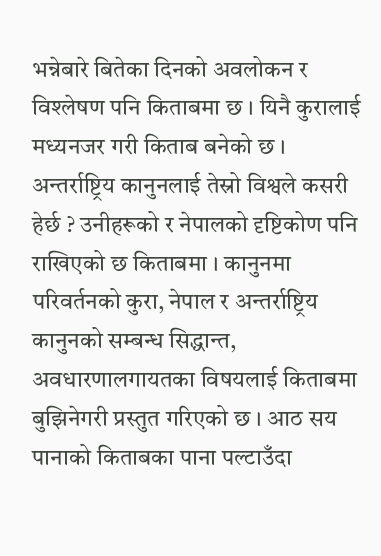भन्नेबारे बितेका दिनको अवलोकन र विश्लेषण पनि किताबमा छ । यिनै कुरालाई मध्यनजर गरी किताब बनेको छ । अन्तर्राष्ट्रिय कानुनलाई तेस्रो विश्वले कसरी हेर्छ ? उनीहरूको र नेपालको दृष्टिकोण पनि राखिएको छ किताबमा । कानुनमा परिवर्तनको कुरा, नेपाल र अन्तर्राष्ट्रिय कानुनको सम्बन्ध सिद्धान्त, अवधारणालगायतका विषयलाई किताबमा बुझिनेगरी प्रस्तुत गरिएको छ । आठ सय पानाको किताबका पाना पल्टाउँदा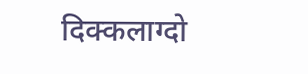दिक्कलाग्दो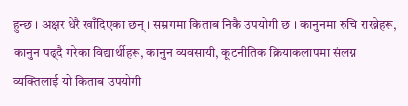हुन्छ । अक्षर धेरै खाँदिएका छन् । सम्रगमा किताब निकै उपयोगी छ । कानुनमा रुचि राख्नेहरू, कानुन पढ्दै गरेका विद्यार्थीहरू, कानुन व्यवसायी, कूटनीतिक क्रियाकलापमा संलग्न व्यक्तिलाई यो किताब उपयोगी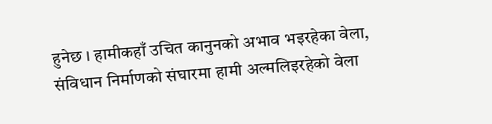हुनेछ । हामीकहाँ उचित कानुनको अभाव भइरहेका वेला, संविधान निर्माणको संघारमा हामी अल्मलिइरहेको वेला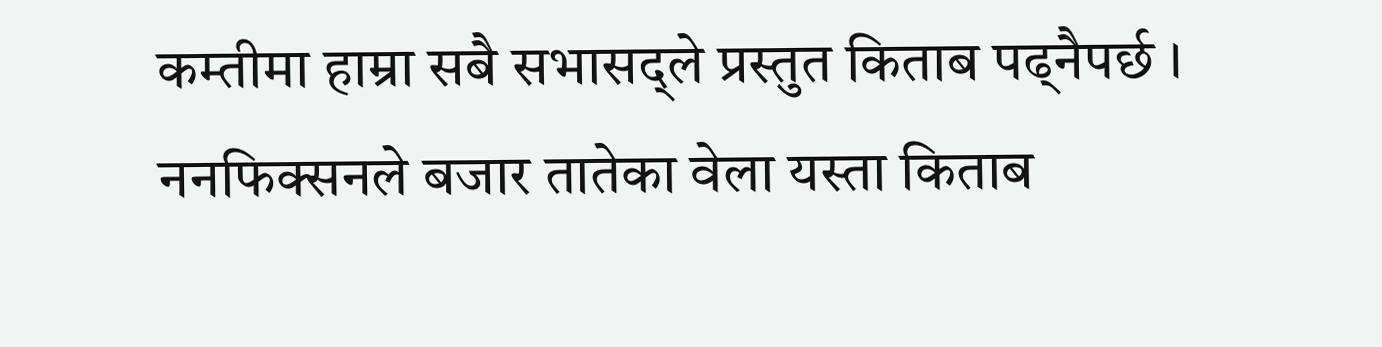कम्तीमा हाम्रा सबै सभासद्ले प्रस्तुत किताब पढ्नैपर्छ । ननफिक्सनले बजार तातेका वेला यस्ता किताब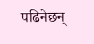पढिनेछन्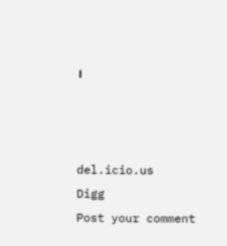।



del.icio.us
Digg
Post your comment